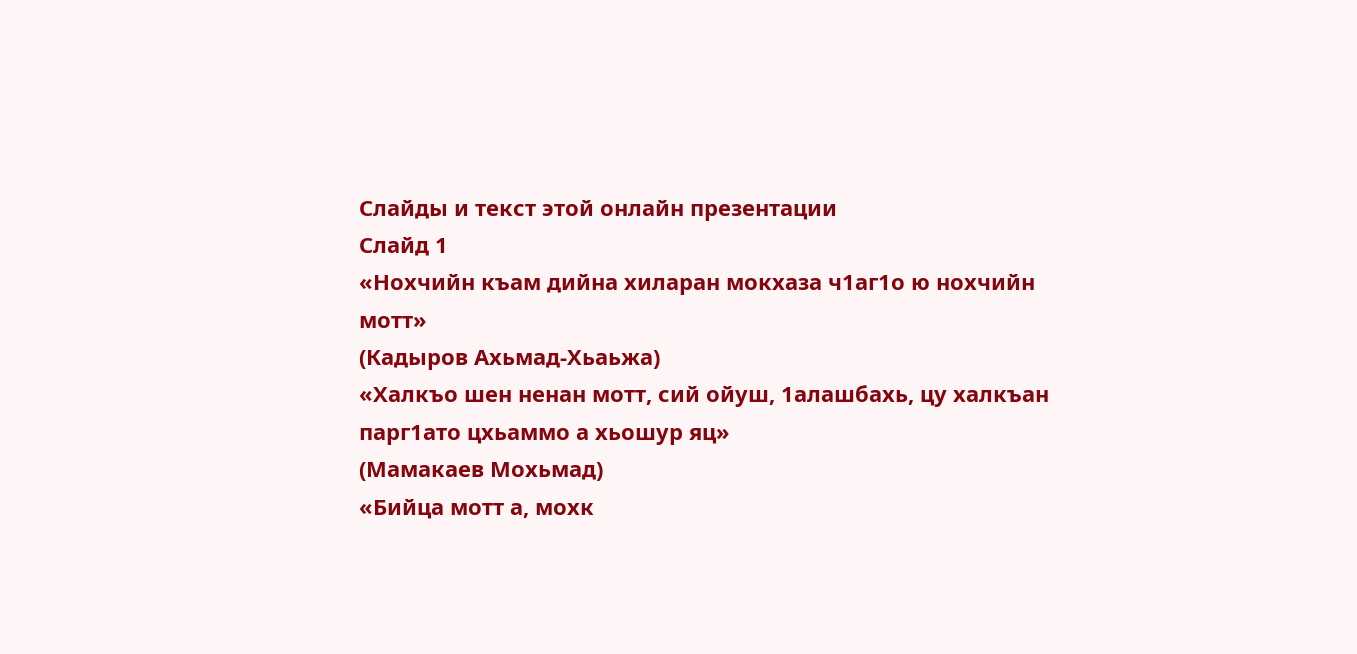Слайды и текст этой онлайн презентации
Слайд 1
«Нохчийн къам дийна хиларан мокхаза ч1аг1о ю нохчийн мотт»
(Кадыров Ахьмад-Хьаьжа)
«Халкъо шен ненан мотт, сий ойуш, 1алашбахь, цу халкъан парг1ато цхьаммо а хьошур яц»
(Мамакаев Мохьмад)
«Бийца мотт а, мохк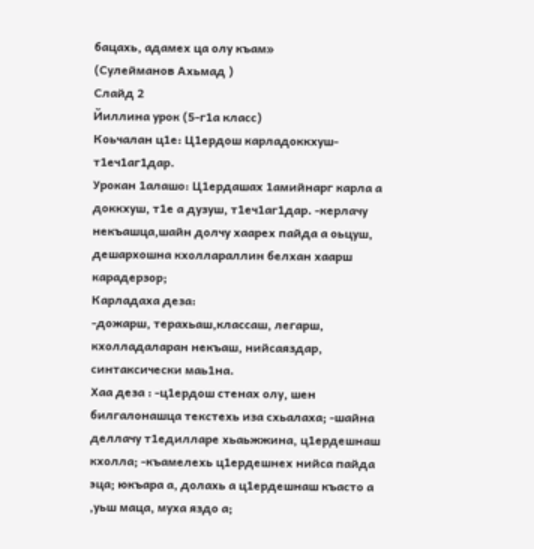бацахь, адамех ца олу къам»
(Сулейманов Ахьмад )
Слайд 2
Йиллина урок (5-г1а класс)
Коьчалан ц1е: Ц1ердош карладоккхуш-т1еч1аг1дар.
Урокан 1алашо: Ц1ердашах 1амийнарг карла а доккхуш, т1е а дузуш, т1еч1аг1дар. -керлачу некъашца,шайн долчу хаарех пайда а оьцуш, дешархошна кхоллараллин белхан хаарш карадерзор;
Карладаха деза:
-дожарш, терахьаш,классаш, легарш, кхолладаларан некъаш, нийсаяздар, синтаксически маь1на.
Хаа деза : -ц1ердош стенах олу, шен билгалонашца текстехь иза схьалаха; -шайна деллачу т1едилларе хьаьжжина, ц1ердешнаш кхолла; -къамелехь ц1ердешнех нийса пайда эца; юкъара а, долахь а ц1ердешнаш къасто а ,уьш маца, муха яздо а;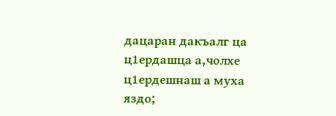дацаран дакъалг ца ц1ердашца а,чолхе ц1ердешнаш а муха яздо;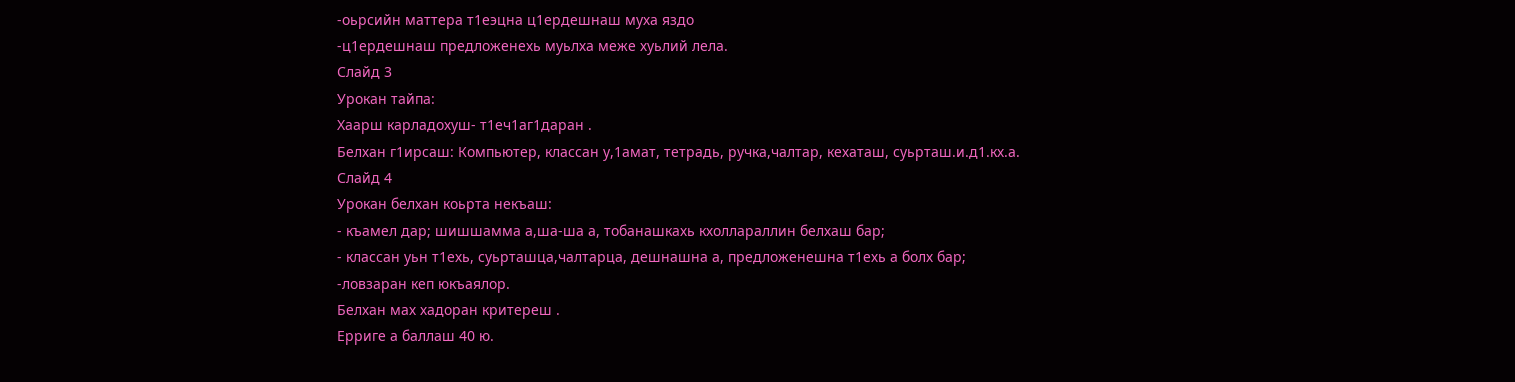-оьрсийн маттера т1еэцна ц1ердешнаш муха яздо
-ц1ердешнаш предложенехь муьлха меже хуьлий лела.
Слайд 3
Урокан тайпа:
Хаарш карладохуш- т1еч1аг1даран .
Белхан г1ирсаш: Компьютер, классан у,1амат, тетрадь, ручка,чалтар, кехаташ, суьрташ.и.д1.кх.а.
Слайд 4
Урокан белхан коьрта некъаш:
- къамел дар; шишшамма а,ша-ша а, тобанашкахь кхоллараллин белхаш бар;
- классан уьн т1ехь, суьрташца,чалтарца, дешнашна а, предложенешна т1ехь а болх бар;
-ловзаран кеп юкъаялор.
Белхан мах хадоран критереш .
Ерриге а баллаш 40 ю.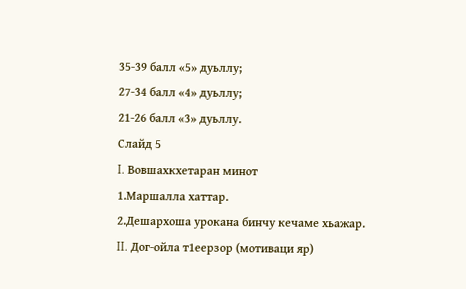35-39 балл «5» дуьллу;
27-34 балл «4» дуьллу;
21-26 балл «3» дуьллу.
Слайд 5
I. Вовшахкхетаран минот
1.Маршалла хаттар.
2.Дешархоша урокана бинчу кечаме хьажар.
II. Дог-ойла т1еерзор (мотиваци яр)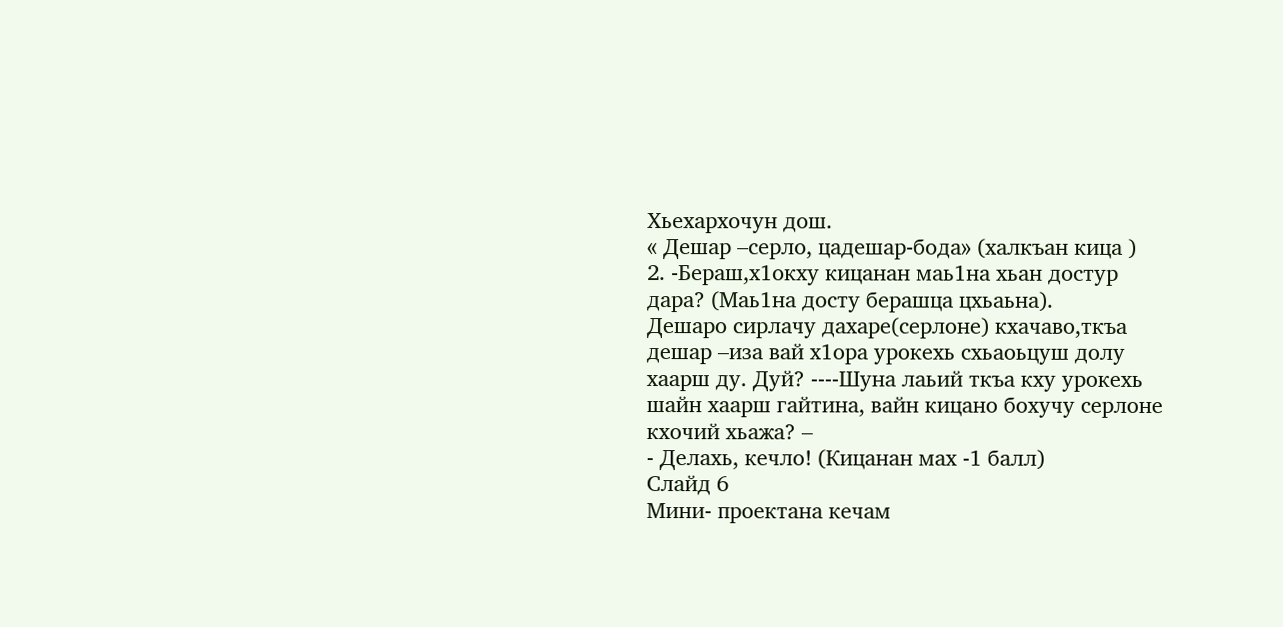Хьехархочун дош.
« Дешар –серло, цадешар-бода» (халкъан кица )
2. -Бераш,х1окху кицанан маь1на хьан достур дара? (Маь1на досту берашца цхьаьна).
Дешаро сирлачу дахаре(серлоне) кхачаво,ткъа дешар –иза вай х1ора урокехь схьаоьцуш долу хаарш ду. Дуй? ----Шуна лаьий ткъа кху урокехь шайн хаарш гайтина, вайн кицано бохучу серлоне кхочий хьажа? –
- Делахь, кечло! (Кицанан мах -1 балл)
Слайд 6
Мини- проектана кечам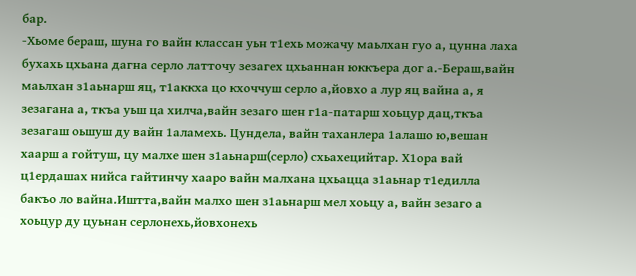бар.
-Хьоме бераш, шуна го вайн классан уьн т1ехь можачу маьлхан гуо а, цунна лаха бухахь цхьана дагна серло латточу зезагех цхьаннан юккъера дог а.-Бераш,вайн маьлхан з1аьнарш яц, т1аккха цо кхоччуш серло а,йовхо а лур яц вайна а, я зезагана а, ткъа уьш ца хилча,вайн зезаго шен г1а-патарш хоьцур дац,ткъа зезагаш оьшуш ду вайн 1аламехь. Цундела, вайн таханлера 1алашо ю,вешан хаарш а гойтуш, цу малхе шен з1аьнарш(серло) схьахецийтар. Х1ора вай ц1ердашах нийса гайтинчу хааро вайн малхана цхьацца з1аьнар т1едилла бакъо ло вайна.Иштта,вайн малхо шен з1аьнарш мел хоьцу а, вайн зезаго а хоьцур ду цуьнан серлонехь,йовхонехь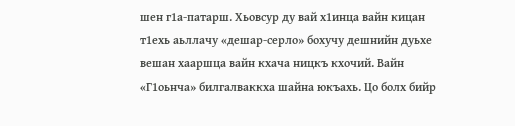шен г1а-патарш. Хьовсур ду вай х1инца вайн кицан т1ехь аьллачу «дешар-серло» бохучу дешнийн дуьхе вешан хааршца вайн кхача ницкъ кхочий. Вайн «Г1оьнча» билгалваккха шайна юкъахь. Цо болх бийр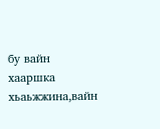бу вайн хааршка хьаьжжина,вайн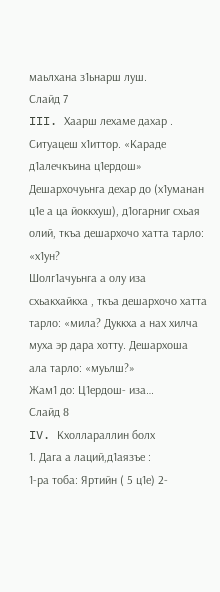маьлхана з1ьнарш луш.
Слайд 7
III. Хаарш лехаме дахар .
Ситуацеш х1иттор. «Караде д1алечкъина ц1ердош» Дешархочуьнга дехар до (х1уманан ц1е а ца йоккхуш), д1огарниг схьая олий, ткъа дешархочо хатта тарло: «х1ун?
Шолг1ачуьнга а олу иза схьакхайкха , ткъа дешархочо хатта тарло: «мила? Дуккха а нах хилча муха эр дара хотту. Дешархоша ала тарло: «муьлш?»
Жам1 до: Ц1ердош- иза…
Слайд 8
IV. Кхоллараллин болх
1. Дага а лаций,д1аязъе :
1-ра тоба: Яртийн ( 5 ц1е) 2-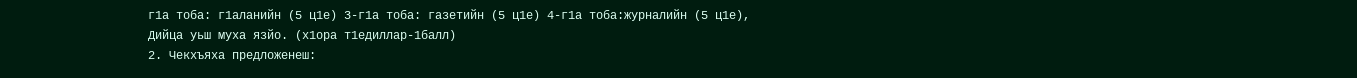г1а тоба: г1аланийн (5 ц1е) 3-г1а тоба: газетийн (5 ц1е) 4-г1а тоба:журналийн (5 ц1е),
Дийца уьш муха язйо. (х1ора т1едиллар-1балл)
2. Чекхъяха предложенеш: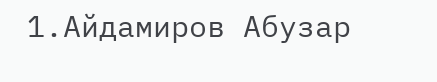1.Айдамиров Абузар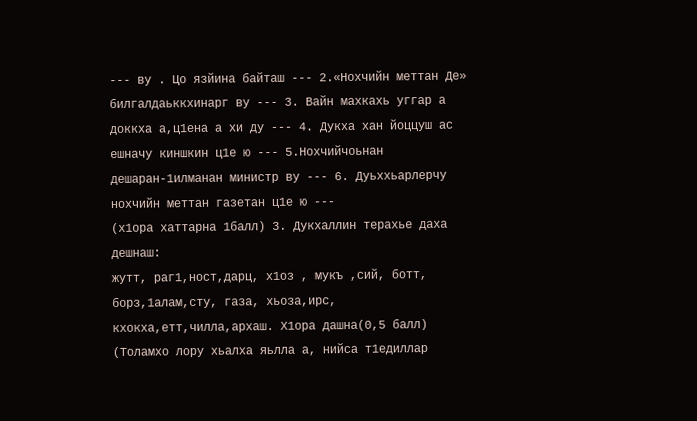--- ву . Цо язйина байташ --- 2.«Нохчийн меттан Де» билгалдаьккхинарг ву --- 3. Вайн махкахь уггар а доккха а,ц1ена а хи ду --- 4. Дукха хан йоццуш ас ешначу киншкин ц1е ю --- 5.Нохчийчоьнан дешаран-1илманан министр ву --- 6. Дуьххьарлерчу нохчийн меттан газетан ц1е ю ---
(х1ора хаттарна 1балл) 3. Дукхаллин терахье даха дешнаш:
жутт, раг1,ност,дарц, х1оз , мукъ ,сий, ботт, борз,1алам,сту, газа, хьоза,ирс, кхокха,етт,чилла,архаш. Х1ора дашна(0,5 балл)
(Толамхо лору хьалха яьлла а, нийса т1едиллар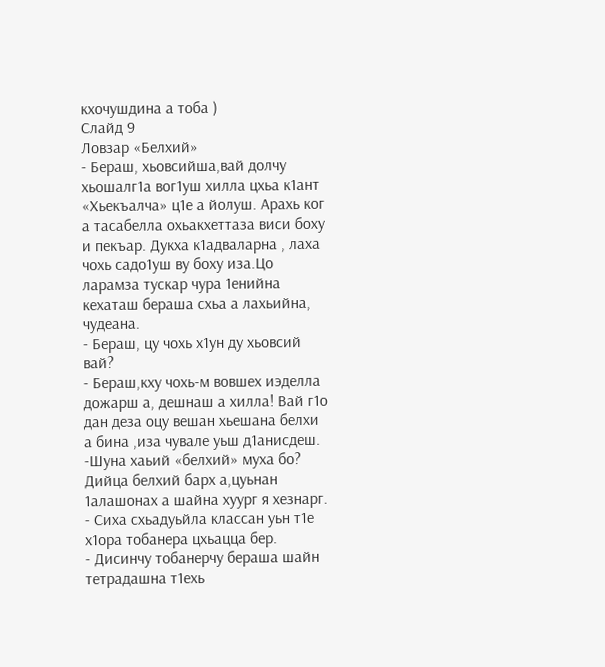кхочушдина а тоба )
Слайд 9
Ловзар «Белхий»
- Бераш, хьовсийша,вай долчу хьошалг1а вог1уш хилла цхьа к1ант «Хьекъалча» ц1е а йолуш. Арахь ког а тасабелла охьакхеттаза виси боху и пекъар. Дукха к1адваларна , лаха чохь садо1уш ву боху иза.Цо ларамза тускар чура 1енийна кехаташ бераша схьа а лахьийна, чудеана.
- Бераш, цу чохь х1ун ду хьовсий вай?
- Бераш,кху чохь-м вовшех иэделла дожарш а, дешнаш а хилла! Вай г1о дан деза оцу вешан хьешана белхи а бина ,иза чувале уьш д1анисдеш.
-Шуна хаьий «белхий» муха бо? Дийца белхий барх а,цуьнан 1алашонах а шайна хуург я хезнарг.
- Сиха схьадуьйла классан уьн т1е х1ора тобанера цхьацца бер.
- Дисинчу тобанерчу бераша шайн тетрадашна т1ехь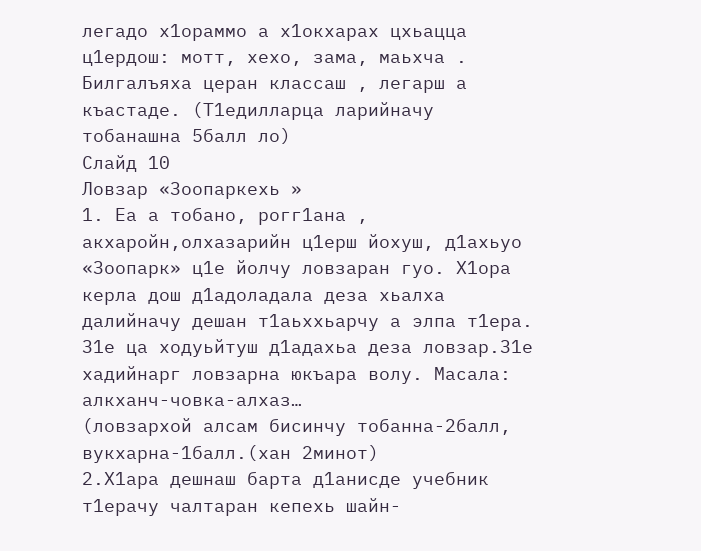легадо х1ораммо а х1окхарах цхьацца ц1ердош: мотт, хехо, зама, маьхча . Билгалъяха церан классаш , легарш а къастаде. (Т1едилларца ларийначу тобанашна 5балл ло)
Слайд 10
Ловзар «Зоопаркехь »
1. Еа а тобано, рогг1ана , акхаройн,олхазарийн ц1ерш йохуш, д1ахьуо «Зоопарк» ц1е йолчу ловзаран гуо. Х1ора керла дош д1адоладала деза хьалха далийначу дешан т1аьххьарчу а элпа т1ера. З1е ца ходуьйтуш д1адахьа деза ловзар.З1е хадийнарг ловзарна юкъара волу. Масала: алкханч-човка-алхаз…
(ловзархой алсам бисинчу тобанна-2балл, вукхарна-1балл.(хан 2минот)
2.Х1ара дешнаш барта д1анисде учебник т1ерачу чалтаран кепехь шайн-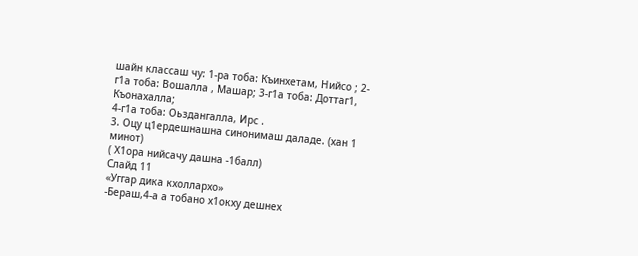шайн классаш чу: 1-ра тоба: Къинхетам, Нийсо ; 2-г1а тоба: Вошалла , Машар; 3-г1а тоба: Доттаг1, Къонахалла;
4-г1а тоба: Оьздангалла, Ирс .
3. Оцу ц1ердешнашна синонимаш даладе. (хан 1 минот)
( Х1ора нийсачу дашна -1балл)
Слайд 11
«Уггар дика кхоллархо»
-Бераш,4-а а тобано х1окху дешнех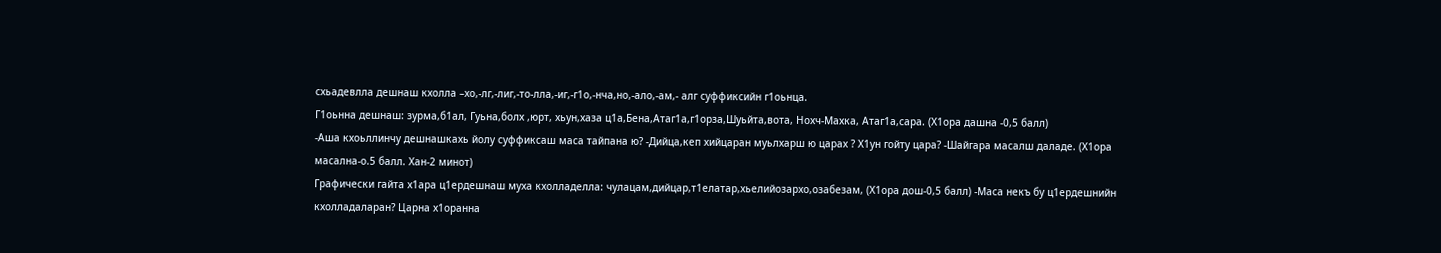схьадевлла дешнаш кхолла –хо,-лг,-лиг,-то-лла,-иг,-г1о,-нча,но,-ало,-ам,- алг суффиксийн г1оьнца.
Г1оьнна дешнаш: зурма,б1ал, Гуьна,болх ,юрт, хьун,хаза ц1а,Бена,Атаг1а,г1орза,Шуьйта,вота, Нохч-Махка, Атаг1а,сара. (Х1ора дашна -0,5 балл)
-Аша кхоьллинчу дешнашкахь йолу суффиксаш маса тайпана ю? -Дийца,кеп хийцаран муьлхарш ю царах ? Х1ун гойту цара? -Шайгара масалш даладе. (Х1ора масална-о.5 балл. Хан-2 минот)
Графически гайта х1ара ц1ердешнаш муха кхолладелла: чулацам,дийцар,т1елатар,хьелийозархо,озабезам, (Х1ора дош-0,5 балл) -Маса некъ бу ц1ердешнийн кхолладаларан? Царна х1оранна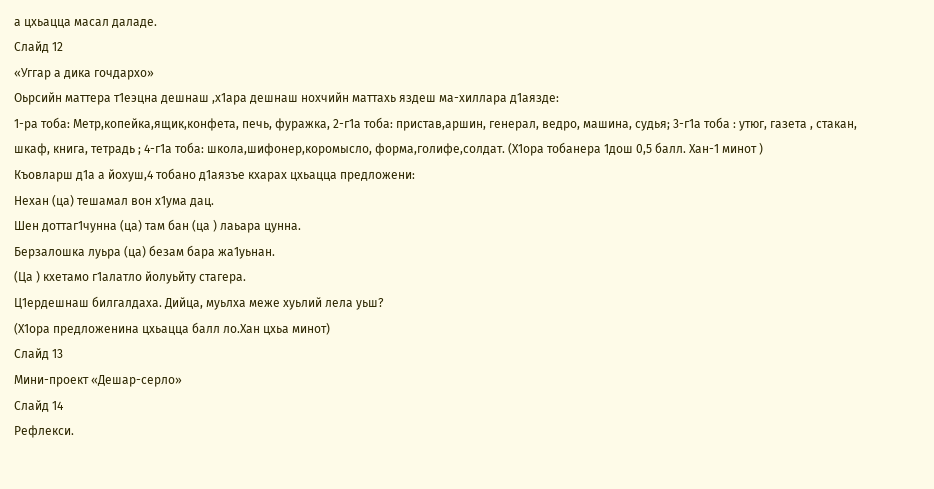а цхьацца масал даладе.
Слайд 12
«Уггар а дика гочдархо»
Оьрсийн маттера т1еэцна дешнаш ,х1ара дешнаш нохчийн маттахь яздеш ма-хиллара д1аязде:
1-ра тоба: Метр,копейка,ящик,конфета, печь, фуражка, 2-г1а тоба: пристав,аршин, генерал, ведро, машина, судья; 3-г1а тоба : утюг, газета , стакан, шкаф, книга, тетрадь ; 4-г1а тоба: школа,шифонер,коромысло, форма,голифе,солдат. (Х1ора тобанера 1дош 0,5 балл. Хан-1 минот )
Къовларш д1а а йохуш,4 тобано д1аязъе кхарах цхьацца предложени:
Нехан (ца) тешамал вон х1ума дац.
Шен доттаг1чунна (ца) там бан (ца ) лаьара цунна.
Берзалошка луьра (ца) безам бара жа1уьнан.
(Ца ) кхетамо г1алатло йолуьйту стагера.
Ц1ердешнаш билгалдаха. Дийца, муьлха меже хуьлий лела уьш?
(Х1ора предложенина цхьацца балл ло.Хан цхьа минот)
Слайд 13
Мини-проект «Дешар-серло»
Слайд 14
Рефлекси.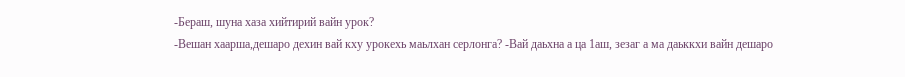-Бераш, шуна хаза хийтирий вайн урок?
-Вешан хаарша,дешаро дехин вай кху урокехь маьлхан серлонга? -Вай даьхна а ца 1аш, зезаг а ма даьккхи вайн дешаро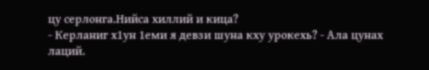цу серлонга.Нийса хиллий и кица?
- Керланиг х1ун 1еми я девзи шуна кху урокехь? - Ала цунах лаций.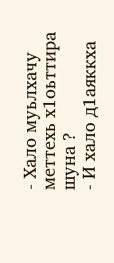- Хало муьлхачу меттехь х1оьттира шуна ?
- И хало д1аяккха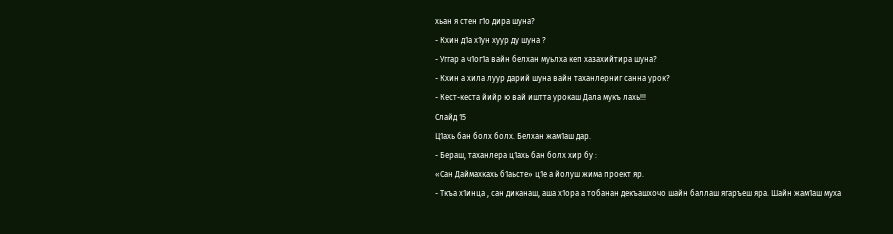хьан я стен г1о дира шуна?
- Кхин д1а х1ун хуур ду шуна ?
- Уггар а ч1ог1а вайн белхан муьлха кеп хазахийтира шуна?
- Кхин а хила луур дарий шуна вайн таханлерниг санна урок?
- Кест-кеста йийр ю вай иштта урокаш Дала мукъ лахь!!!
Слайд 15
Ц1ахь бан болх болх. Белхан жам1аш дар.
- Бераш, таханлера ц1ахь бан болх хир бу :
«Сан Даймахкахь б1аьсте» ц1е а йолуш жима проект яр.
- Ткъа х1инца , сан диканаш, аша х1ора а тобанан декъашхочо шайн баллаш ягаръеш яра. Шайн жам1аш муха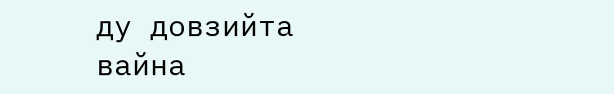ду довзийта вайна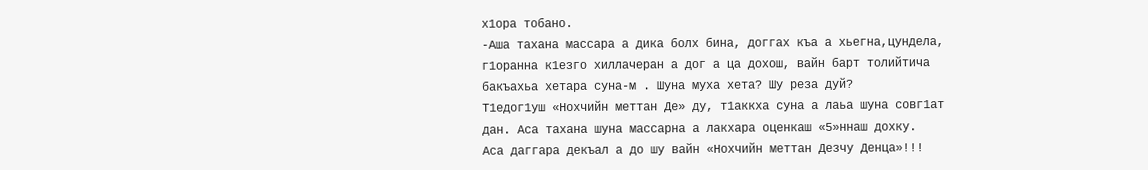х1ора тобано.
-Аша тахана массара а дика болх бина, доггах къа а хьегна,цундела, г1оранна к1езго хиллачеран а дог а ца дохош, вайн барт толийтича бакъахьа хетара суна-м . Шуна муха хета? Шу реза дуй?
Т1едог1уш «Нохчийн меттан Де» ду, т1аккха суна а лаьа шуна совг1ат дан. Аса тахана шуна массарна а лакхара оценкаш «5»ннаш дохку.
Аса даггара декъал а до шу вайн «Нохчийн меттан Дезчу Денца»!!!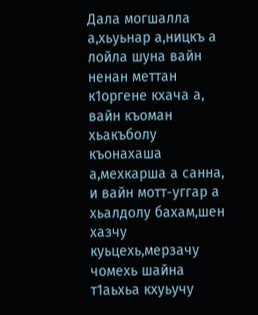Дала могшалла а,хьуьнар а,ницкъ а лойла шуна вайн ненан меттан к1оргене кхача а, вайн къоман хьакъболу къонахаша а,мехкарша а санна, и вайн мотт-уггар а хьалдолу бахам,шен хазчу куьцехь,мерзачу чомехь шайна т1аьхьа кхуьучу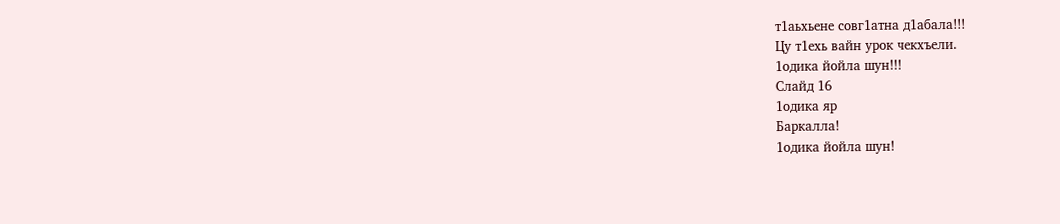т1аьхьене совг1атна д1абала!!!
Цу т1ехь вайн урок чекхъели.
1одика йойла шун!!!
Слайд 16
1одика яр
Баркалла!
1одика йойла шун!